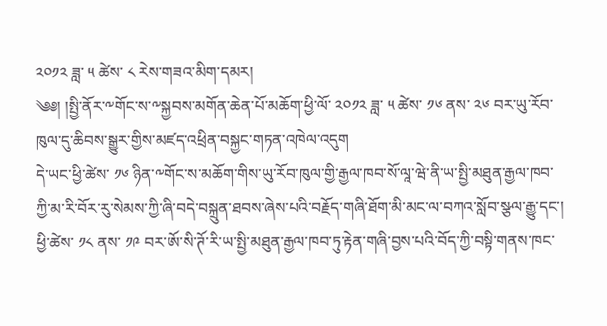༢༠༡༢ ཟླ་ ༥ ཚེས་ ༨ རེས་གཟའ་མིག་དམར།
༄༅། །སྤྱི་ནོར་༸གོང་ས་༸སྐྱབས་མགོན་ཆེན་པོ་མཆོག་ཕྱི་ལོ་ ༢༠༡༢ ཟླ་ ༥ ཚེས་ ༡༦ ནས་ ༢༦ བར་ཡུ་རོབ་ཁུལ་དུ་ཆིབས་སྒྱུར་གྱིས་མཛད་འཕྲིན་བསྐྱང་གཏན་འཁེལ་འདུག
དེ་ཡང་ཕྱི་ཚེས་ ༡༦ ཉིན་༸གོང་ས་མཆོག་གིས་ཡུ་རོབ་ཁུལ་གྱི་རྒྱལ་ཁབ་སོ་ལཱ་ཝེ་ནི་ཡ་སྤྱི་མཐུན་རྒྱལ་ཁབ་ཀྱི་མ་རི་བོར་རུ་སེམས་ཀྱི་ཞི་བདེ་བསྐྲུན་ཐབས་ཞེས་པའི་བརྗོད་གཞི་ཐོག་མི་མང་ལ་བཀའ་སློབ་སྩལ་རྒྱུ་དང་། ཕྱི་ཚེས་ ༡༨ ནས་ ༡༩ བར་ཨོ་སི་ཊོ་རི་ཡ་སྤྱི་མཐུན་རྒྱལ་ཁབ་ཏུ་རྟེན་གཞི་བྱས་པའི་བོད་ཀྱི་བསྟི་གནས་ཁང་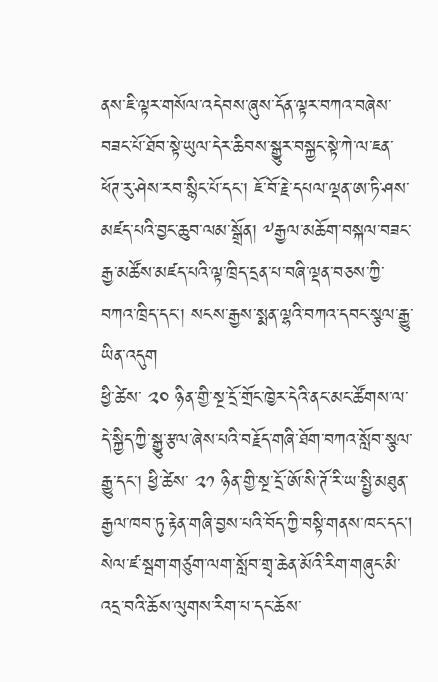ནས་ཇི་ལྟར་གསོལ་འདེབས་ཞུས་དོན་ལྟར་བཀའ་བཞེས་བཟང་པོ་ཐོབ་སྟེ་ཡུལ་དེར་ཆིབས་སྒྱུར་བསྐྱང་སྟེ་ཀེ་ལ་ཇན་ཕོཊ་རུ་ཤེས་རབ་སྙིང་པོ་དང་། ཇོ་བོ་རྗེ་དཔལ་ལྡན་ཨ་ཏི་ཤས་མཛད་པའི་བྱང་ཆུབ་ལམ་སྒྲོན། ༸རྒྱལ་མཆོག་བསྐལ་བཟང་རྒྱ་མཚོས་མཛད་པའི་ལྟ་ཁྲིད་དྲན་པ་བཞི་ལྡན་བཅས་ཀྱི་བཀའ་ཁྲིད་དང་། སངས་རྒྱས་སྨན་ལྷའི་བཀའ་དབང་སྩལ་རྒྱུ་ཡིན་འདུག
ཕྱི་ཚེས་ ༢༠ ཉིན་གྱི་སྔ་དྲོ་གྲོང་ཁྱེར་དེའི་ནང་མང་ཚོགས་ལ་དེ་སྐྱིད་ཀྱི་སྒྱུ་རྩལ་ཞེས་པའི་བརྗོད་གཞི་ཐོག་བཀའ་སློབ་སྩལ་རྒྱུ་དང་། ཕྱི་ཚེས་ ༢༡ ཉིན་གྱི་སྔ་དྲོ་ཨོ་སི་ཊོ་རི་ཡ་སྤྱི་མཐུན་རྒྱལ་ཁབ་ཏུ་རྟེན་གཞི་བྱས་པའི་བོད་ཀྱི་བསྟི་གནས་ཁང་དང། སེལ་ཛ་སྦག་གཙུག་ལག་སློབ་གྲྭ་ཆེན་མོའི་རིག་གཞུང་མི་འདྲ་བའི་ཆོས་ལུགས་རིག་པ་དང་ཆོས་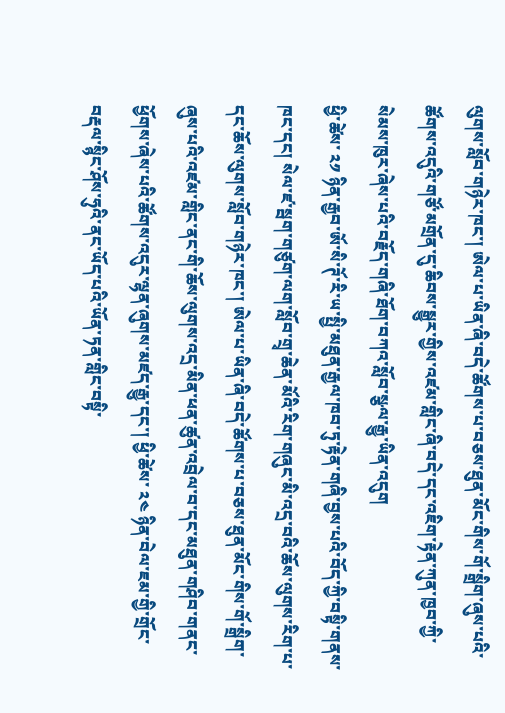ལུགས་སློབ་གཉེར་ཁང་། ཨེལ་པ་ཡིན་ཞི་བདེ་ཚོགས་པ་བཅས་ཐུན་མོང་གིས་གོ་སྒྲིག་ཞུས་པའི་ཚོགས་འདུའི་གཙོ་མགྲོན་དུ་ཆིབས་སྒྱུར་གྱིས་འཛམ་གླིང་ཞི་བདེ་དང་འཇིག་རྟེན་ཀུན་ཁྱབ་ཀྱི་སེམས་ཁུར་ཞེས་པའི་བརྗོད་གཞི་ཐོག་བཀའ་སློབ་སྩལ་རྒྱུ་ཡིན་འདུག
ཕྱི་ཚེས་ ༢༡ ཉིན་རྒྱབ་ཨོ་སི་ཊོ་རི་ཡ་སྤྱི་མཐུན་རྒྱལ་ཁབ་ཏུ་རྟེན་གཞི་བྱས་པའི་བོད་ཀྱི་བསྟི་གནས་ཁང་དང། སེལ་ཛ་སྦག་གཙུག་ལག་སློབ་གྲྭ་ཆེན་མོའི་རིག་གཞུང་མི་འདྲ་བའི་ཆོས་ལུགས་རིག་པ་དང་ཆོས་ལུགས་སློབ་གཉེར་ཁང་། ཨེལ་པ་ཡིན་ཞི་བདེ་ཚོགས་པ་བཅས་ཐུན་མོང་གིས་གོ་སྒྲིག་ཞུས་པའི་འཛམ་གླིང་ནང་གི་ཆོས་ལུགས་འདྲ་མིན་ཕན་ཚུན་འབྲེལ་བ་དང་མཐུན་གཤིབ་གནང་ཕྱོགས་ཞེས་པའི་ཚོགས་འདུར་ལྷན་ཞུགས་མཛད་རྒྱུ་དང་། ཕྱི་ཚེས་ ༢༤ ཉིན་བེལ་ཇམ་གྱི་གྲོང་བརྡལ་སྙིང་ཤོས་ཧུའི་ནང་ཡོད་པའི་ཡོན་ཏན་གླིང་བསྟི་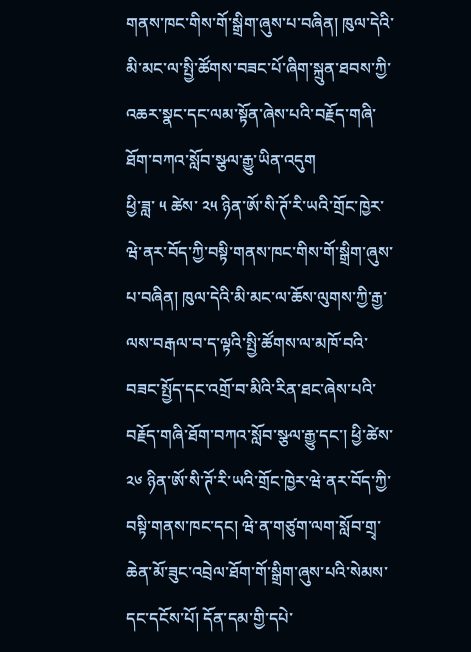གནས་ཁང་གིས་གོ་སྒྲིག་ཞུས་པ་བཞིན། ཁུལ་དེའི་མི་མང་ལ་སྤྱི་ཚོགས་བཟང་པོ་ཞིག་སྐྲུན་ཐབས་ཀྱི་འཆར་སྣང་དང་ལམ་སྟོན་ཞེས་པའི་བརྗོད་གཞི་ཐོག་བཀའ་སློབ་སྩལ་རྒྱུ་ཡིན་འདུག
ཕྱི་ཟླ་ ༥ ཚེས་ ༢༥ ཉིན་ཨོ་སི་ཊོ་རི་ཡའི་གྲོང་ཁྱེར་ཝེ་ནར་བོད་ཀྱི་བསྟི་གནས་ཁང་གིས་གོ་སྒྲིག་ཞུས་པ་བཞིན། ཁུལ་དེའི་མི་མང་ལ་ཆོས་ལུགས་ཀྱི་རྒྱ་ལས་བརྒལ་བ་ད་ལྟའི་སྤྱི་ཚོགས་ལ་མཁོ་བའི་བཟང་སྤྱོད་དང་འགྲོ་བ་མིའི་རིན་ཐང་ཞེས་པའི་བརྗོད་གཞི་ཐོག་བཀའ་སློབ་སྩལ་རྒྱུ་དང་། ཕྱི་ཚེས་ ༢༦ ཉིན་ཨོ་སི་ཊོ་རི་ཡའི་གྲོང་ཁྱེར་ཝེ་ནར་བོད་ཀྱི་བསྟི་གནས་ཁང་དང། ཝེ་ན་གཙུག་ལག་སློབ་གྲྭ་ཆེན་མོ་ཟུང་འབྲེལ་ཐོག་གོ་སྒྲིག་ཞུས་པའི་སེམས་དང་དངོས་པོ། དོན་དམ་གྱི་དཔེ་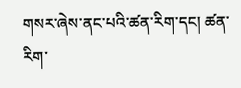གསར་ཞེས་ནང་པའི་ཚན་རིག་དང། ཚན་རིག་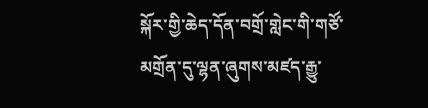སྐོར་གྱི་ཆེད་དོན་བགྲོ་གླེང་གི་གཙོ་མགྲོན་དུ་ལྷན་ཞུགས་མཛད་རྒྱུ་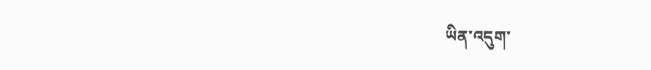ཡིན་འདུག་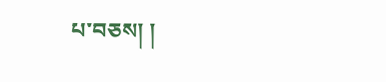པ་བཅས། །